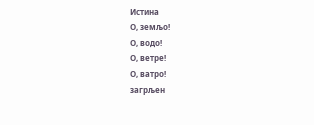Истина
О, земљо!
О, водо!
О, ветре!
О, ватро!
загрљен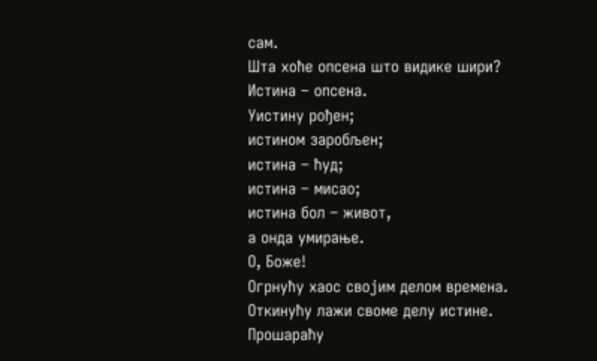сам.
Шта хоће опсена што видике шири?
Истина – опсена.
Уистину рођен;
истином заробљен;
истина – ћуд;
истина – мисао;
истина бол – живот,
а онда умирање.
О, Боже!
Огрнућу хаос својим делом времена.
Откинућу лажи своме делу истине.
Прошараћу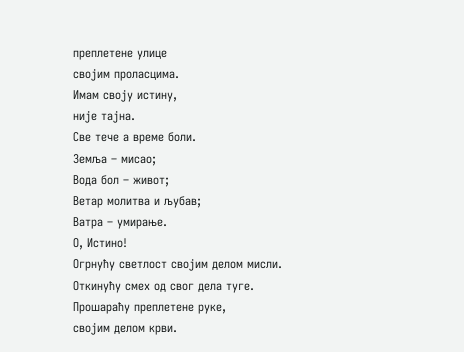преплетене улице
својим проласцима.
Имам своју истину,
није тајна.
Све тече а време боли.
Земља – мисао;
Вода бол – живот;
Ветар молитва и љубав;
Ватра – умирање.
О, Истино!
Огрнућу светлост својим делом мисли.
Откинућу смех од свог дела туге.
Прошараћу преплетене руке,
својим делом крви.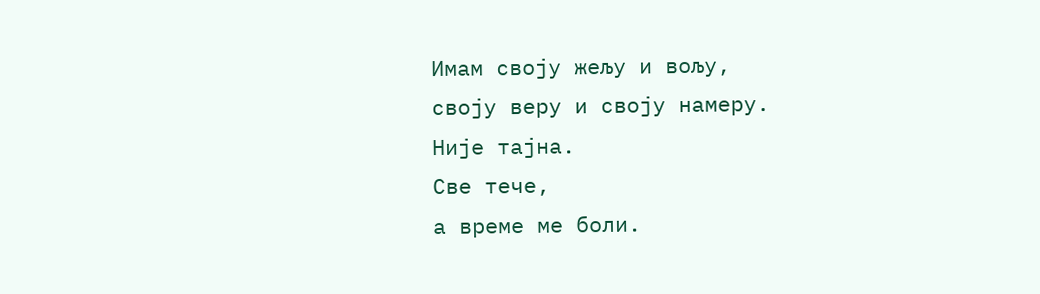Имам своју жељу и вољу,
своју веру и своју намеру.
Није тајна.
Све тече,
а време ме боли.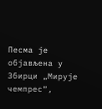Песма је објављена у Збирци „Мирује чемпрес“,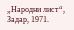„Народни лист“, Задар, 1971.